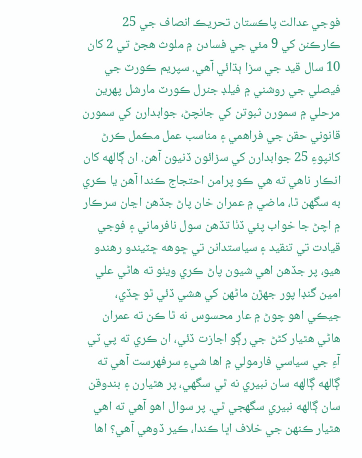فوجي عدالت پاڪستان تحريڪ انصاف جي 25 ڪارڪنن کي 9 مئي جي فسادن ۾ ملوث هجڻ تي 2 کان 10 سال قيد جي سزا ٻڌائي آهي. سپريم ڪورٽ جي فيصلي جي روشني ۾ فيلڊ جنرل ڪورٽ مارشل پهرين مرحلي ۾ سمورن ثبوتن کي جانچڻ، جوابدارن کي سمورن قانوني حقن جي فراهمي ۽ مناسب عمل مڪمل ڪرڻ کانپوءِ 25 جوابدارن کي سزائون ڏنيون آهن. ان ڳالهه کان انڪار ناهي ته هي ڪو پرامن احتجاج ڪندا آهن يا ڪري به سگهن ٿا، ماضي ۾ عمران خان پاڻ جڏهن اڃان سرڪار ۾ اچڻ جا خواب پئي ڏٺا تڏهن سول نافرماني ۽ فوجي قيادت تي تنقيد ۽ سياستدانن تي ڇوهه ڇٽيندو رهندو هيو، پر جڏهن اهي شيون پاڻ ڪري ويٺو ته هاڻي علي امين گنڊا پور جهڙن ماڻهن کي هشي ڏئي ٿو ڇڏي، جيڪي اهو چوڻ ۾ عار محسوس نه ٿا ڪن ته عمران هاڻي هٿيار کڻڻ جي رڳو اجازت ڏئي، ان ڪري ته پي ٽي آءِ جي سياسي فارمولي ۾ اها شيءِ سرفهرست آهي ته ڳالهه ڳالهه سان نبيري نه ٿي سگهي، پر هٿيارن ۽ بندوقن سان ڳالهه نبيري سگهجي ٿي. پر سوال اهو آهي ته اهي هٿيار ڪنهن جي خلاف اڀا ڪندا، ڪير ڏوهي آهي؟ اها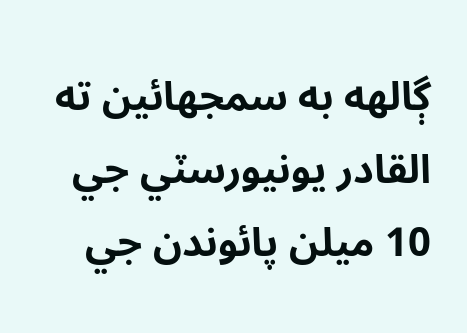ڳالهه به سمجهائين ته القادر يونيورسٽي جي 10 ميلن پائوندن جي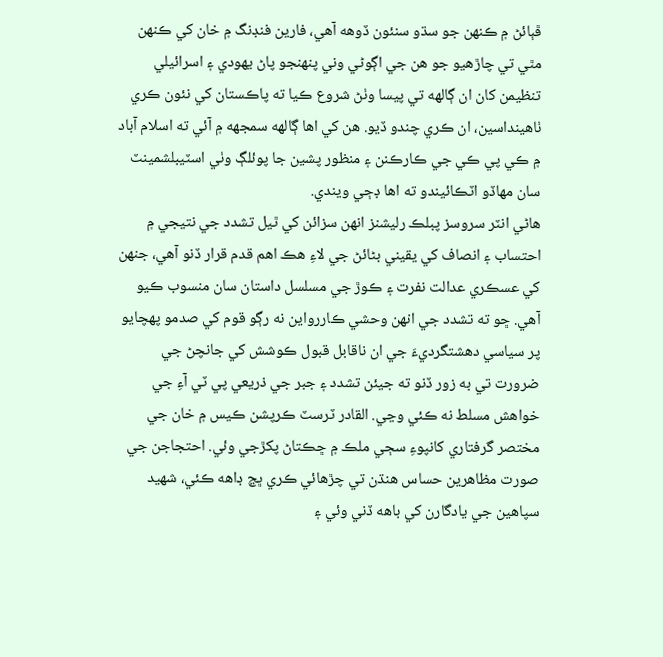ڦٻائڻ ۾ ڪنهن جو سڌو سنئون ڏوھه آهي، فارين فنڊنگ ۾ خان کي ڪنهن مٿي تي چاڙهيو جو هن جي اڳوڻي وني پنهنجو پاڻ يهودي ۽ اسرائيلي تنظيمن کان ان ڳالهه تي پيسا وٺڻ شروع ڪيا ته پاڪستان کي نئون ڪري ٺاهينداسين، ان ڪري چندو ڏيو. هن کي اها ڳالهه سمجھه ۾ آئي ته اسلام آباد ۾ ڪي پي ڪي جي ڪارڪنن ۽ منظور پشين جا پوئلڳ وٺي اسٽيبلشمينٽ سان مهاڏو اٽڪائيندو ته اها ڊڄي ويندي.
هاڻي انٽر سروسز پبلڪ رليشنز انهن سزائن کي ٿيل تشدد جي نتيجي ۾ احتساب ۽ انصاف کي يقيني بڻائڻ جي لاءِ هڪ اهم قدم قرار ڏنو آهي، جنهن کي عسڪري عدالت نفرت ۽ ڪوڙ جي مسلسل داستان سان منسوب ڪيو آهي. ڇو ته تشدد جي انهن وحشي ڪاررواين نه رڳو قوم کي صدمو پهچايو پر سياسي دهشتگرديءَ جي ان ناقابل قبول ڪوشش کي جانچڻ جي ضرورت تي به زور ڏنو ته جيئن تشدد ۽ جبر جي ذريعي پي ٽي آءِ جي خواهش مسلط نه ڪئي وڃي. القادر ٽرسٽ ڪرپشن ڪيس ۾ خان جي مختصر گرفتاري کانپوءِ سڄي ملڪ ۾ ڇڪتاڻ پکڙجي وئي. احتجاجن جي صورت مظاهرين حساس هنڌن تي چڙهائي ڪري ڀڃ ڊاھه ڪئي، شهيد سپاهين جي يادگارن کي باھه ڏني وئي ۽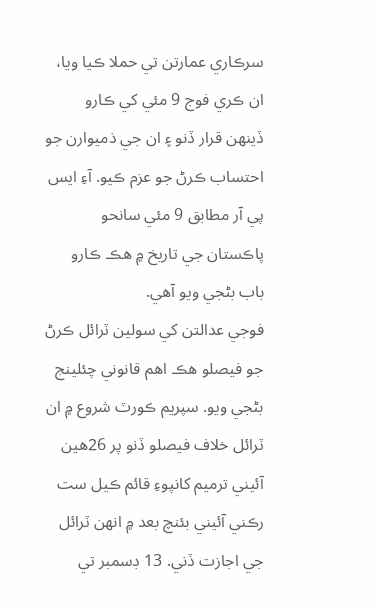سرڪاري عمارتن تي حملا ڪيا ويا، ان ڪري فوج 9 مئي کي ڪارو ڏينهن قرار ڏنو ۽ ان جي ذميوارن جو احتساب ڪرڻ جو عزم ڪيو. آءِ ايس پي آر مطابق 9 مئي سانحو پاڪستان جي تاريخ ۾ هڪ ڪارو باب بڻجي ويو آهي.
فوجي عدالتن کي سولين ٽرائل ڪرڻ جو فيصلو هڪ اهم قانوني چئلينج بڻجي ويو. سپريم ڪورٽ شروع ۾ ان ٽرائل خلاف فيصلو ڏنو پر 26هين آئيني ترميم کانپوءِ قائم ڪيل ست رڪني آئيني بئنچ بعد ۾ انهن ٽرائل جي اجازت ڏني. 13 ڊسمبر تي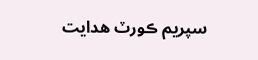سپريم ڪورٽ هدايت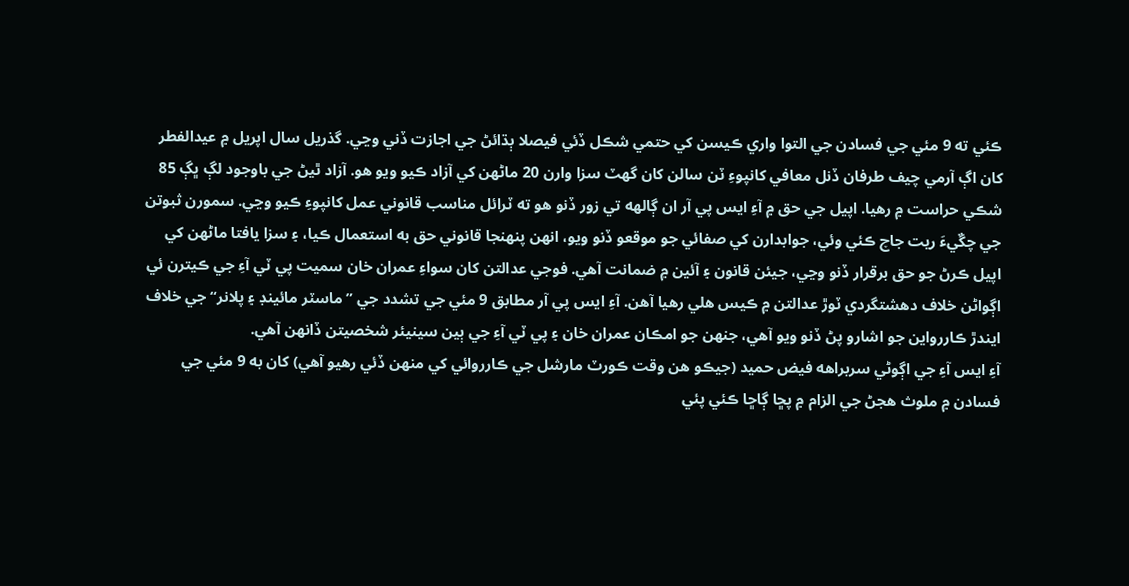ڪئي ته 9 مئي جي فسادن جي التوا واري ڪيسن کي حتمي شڪل ڏئي فيصلا ٻڌائڻ جي اجازت ڏني وڃي. گذريل سال اپريل ۾ عيدالفطر کان اڳ آرمي چيف طرفان ڏنل معافي کانپوءِ ٽن سالن کان گهٽ سزا وارن 20 ماڻهن کي آزاد ڪيو ويو هو. آزاد ٿيڻ جي باوجود لڳ ڀڳ 85 شڪي حراست ۾ رهيا. اپيل جي حق ۾ آءِ ايس پي آر ان ڳالهه تي زور ڏنو هو ته ٽرائل مناسب قانوني عمل کانپوءِ ڪيو وڃي. سمورن ثبوتن جي چڱيءَ ريت جاچ ڪئي وئي، جوابدارن کي صفائي جو موقعو ڏنو ويو، انهن پنهنجا قانوني حق به استعمال ڪيا، ۽ سزا يافتا ماڻهن کي اپيل ڪرڻ جو حق برقرار ڏنو وڃي، جيئن قانون ۽ آئين ۾ ضمانت آهي. فوجي عدالتن کان سواءِ عمران خان سميت پي ٽي آءِ جي ڪيترن ئي اڳواڻن خلاف دهشتگردي ٽوڙ عدالتن ۾ ڪيس هلي رهيا آهن. آءِ ايس پي آر مطابق 9 مئي جي تشدد جي ”ماسٽر مائينڊ ۽ پلانر“ جي خلاف ايندڙ ڪاررواين جو اشارو پڻ ڏنو ويو آهي، جنهن جو امڪان عمران خان ۽ پي ٽي آءِ جي ٻين سينيئر شخصيتن ڏانهن آهي.
آءِ ايس آءِ جي اڳوڻي سربراھه فيض حميد (جيڪو هن وقت ڪورٽ مارشل جي ڪارروائي کي منهن ڏئي رهيو آهي) کان به 9 مئي جي فسادن ۾ ملوث هجڻ جي الزام ۾ پڇا ڳاڇا ڪئي پئي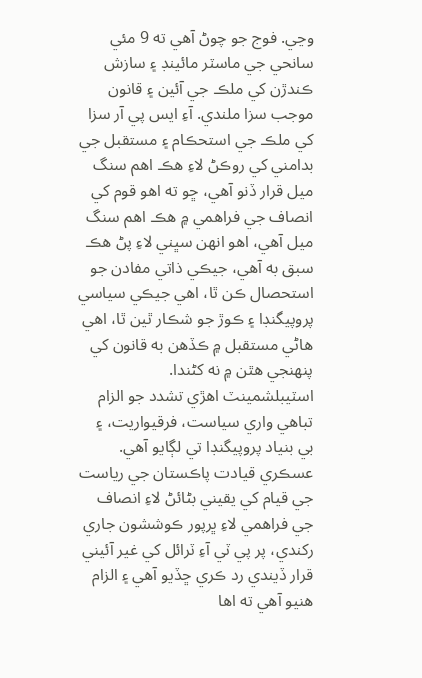وڃي. فوج جو چوڻ آهي ته 9 مئي سانحي جي ماسٽر مائينڊ ۽ سازش ڪندڙن کي ملڪ جي آئين ۽ قانون موجب سزا ملندي. آءِ ايس پي آر سزا کي ملڪ جي استحڪام ۽ مستقبل جي بدامني کي روڪڻ لاءِ هڪ اهم سنگ ميل قرار ڏنو آهي، ڇو ته اهو قوم کي انصاف جي فراهمي ۾ هڪ اهم سنگ ميل آهي، اهو انهن سڀني لاءِ پڻ هڪ سبق به آهي، جيڪي ذاتي مفادن جو استحصال ڪن ٿا، اهي جيڪي سياسي پروپيگنڊا ۽ ڪوڙ جو شڪار ٿين ٿا، اهي هاڻي مستقبل ۾ ڪڏهن به قانون کي پنهنجي هٿن ۾ نه کڻندا. اسٽيبلشمينٽ اهڙي تشدد جو الزام تباهي واري سياست، فرقيواريت، ۽ بي بنياد پروپيگنڊا تي لڳايو آهي. عسڪري قيادت پاڪستان جي رياست جي قيام کي يقيني بڻائڻ لاءِ انصاف جي فراهمي لاءِ ڀرپور ڪوششون جاري رکندي، پر پي ٽي آءِ ٽرائل کي غير آئيني قرار ڏيندي رد ڪري ڇڏيو آهي ۽ الزام هنيو آهي ته اها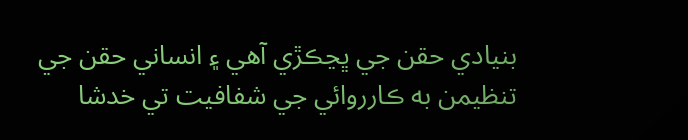بنيادي حقن جي ڀڃڪڙي آهي ۽ انساني حقن جي تنظيمن به ڪارروائي جي شفافيت تي خدشا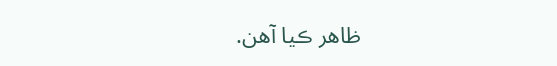ظاهر ڪيا آهن.